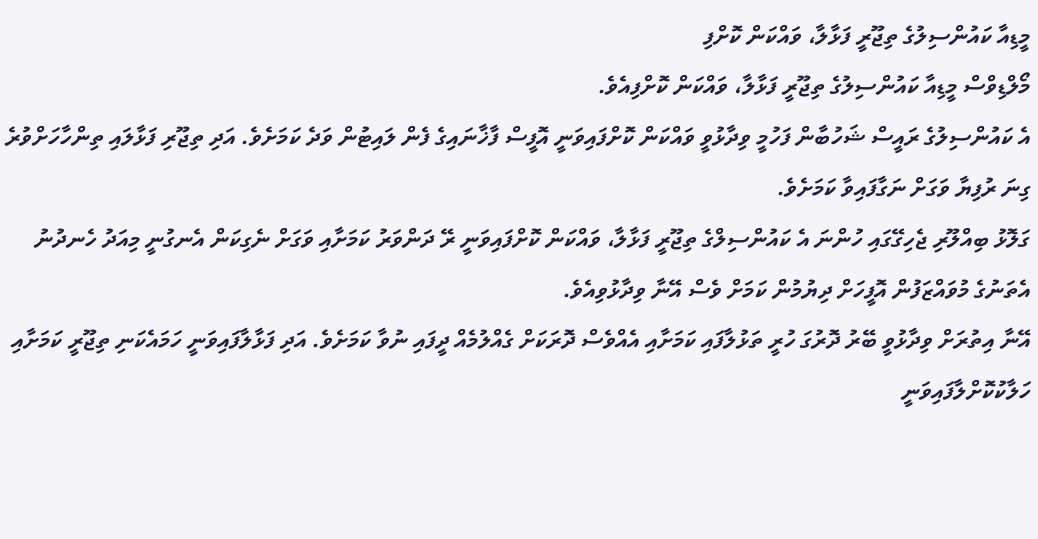މީޑިއާ ކައުންސިލުގެ ތިޖޫރީ ފަޅާލާ، ވައްކަން ކޮށްފި
މޯލްޑިވްސް މީޑިއާ ކައުންސިލުގެ ތިޖޫރީ ފަޅާލާ، ވައްކަން ކޮށްފިއެވެ.
އެ ކައުންސިލުގެ ރައީސް ޝަހުބާން ފަހުމީ ވިދާޅުވީ ވައްކަން ކޮށްފައިވަނީ އޮފީސް ފާޚާނައިގެ ފެން ލައިޓުން ވަދެ ކަމަށެވެ. އަދި ތިޖޫރި ފަޅާލައި ތިންހާހަށްވުރެ ގިނަ ރުފިޔާ ވަގަށް ނަގާފައިވާ ކަމަށެވެ.
ގަލޮޅު ބިއްލޫރި ޖެހިގޭގައި ހުންނަ އެ ކައުންސިލްގެ ތިޖޫރީ ފަޅާލާ، ވައްކަން ކޮށްފައިވަނީ ރޭ ދަންވަރު ކަމަށާއި ވަގަށް ނެގިކަން އެނގުނީ މިއަދު ހެނދުނު އެތަނުގެ މުވައްޒަފުން އޮފީހަށް ދިޔުމުން ކަމަށް ވެސް އޭނާ ވިދާޅުވިއެވެ.
އޭނާ އިތުރަށް ވިދާޅުވީ ބޭރު ދޮރުގަ ހުރީ ތަޅުލާފައި ކަމަށާއި އެއްވެސް ދޮރަކަށް ގެއްލުމެއް ދީފައި ނުވާ ކަމަށެވެ. އަދި ފަޅާލާފައިވަނީ ހަމައެކަނި ތިޖޫރީ ކަމަށާއި ހަލާކުކޮށްލާފައިވަނީ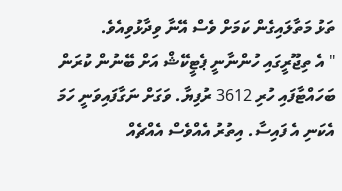ތަޅު މަތާލައިގެން ކަމަށް ވެސް އޭނާ ވިދާޅުވިއެވެ.
" އެ ތިޖޫރީގައި ހުންނާނީ ޕެޓީކޭޝް އަށް ބޭނުން ކުރަން ބަހައްޓާފައި ހުރި 3612 ރުފިޔާ. ވަގަށް ނަގާފައިވަނީ ހަމަ އެކަނި އެ ފައިސާ. އިތުރު އެއްވެސް އެއްޗެއް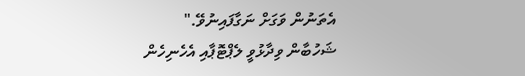އެތަނުން ވަގަށް ނަގާފައިނުވޭ."
ޝަހުބާން ވިދާޅުވީ ލެޕްޓޮޕާއި އެހެނިހެން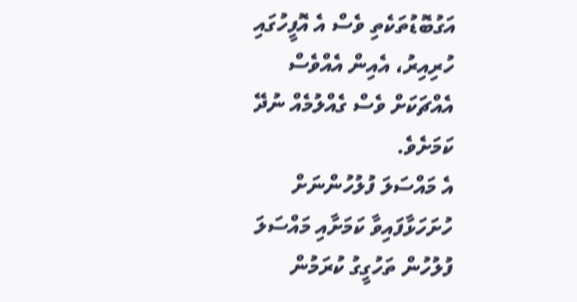އަގުބޮޑުތަކެތި ވެސް އެ އޮފީހުގައި ހުރިއިރު، އެއިން އެއްވެސް އެއްޗަކަށް ވެސް ގެއްލުމެއް ނުދޭ ކަމަށެވެ.
އެ މައްސަލަ ފުލުހުންނަށް ހުށަހަޅާފައިވާ ކަމަށާއި މައްސަލަ ފުލުހުން ތަހުގީގު ކުރަމުން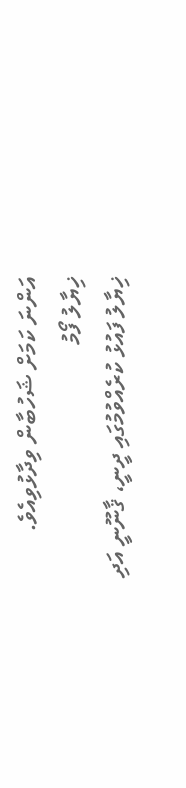އަންނަ ކަމަށް ޝަހުބާން ވިދާޅުވިއެވެ.
ޚިޔާލު ފޯމު
ޚިޔާލު ފައުޅު ކުރެއްވުމުގައި ދީނީ، ޤާނޫނީ އަދި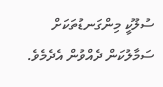ސުލޫކީ މިންގަނޑުތަކަށް ސަމާލުކަން ދެއްވުން އެދެމެވެ.